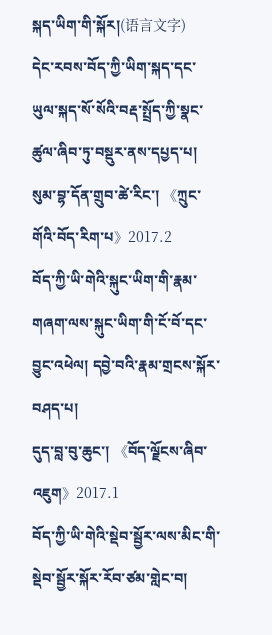སྐད་ཡིག་གི་སྐོར།(语言文字)
དེང་རབས་བོད་ཀྱི་ཡིག་སྐད་དང་ཡུལ་སྐད་སོ་སོའི་བརྡ་སྤྲོད་ཀྱི་སྣང་ཚུལ་ཞིབ་ཏུ་བསྡུར་ནས་དཔྱད་པ།
སུམ་བྷ་དོན་གྲུབ་ཚེ་རིང་། 《ཀྲུང་གོའི་བོད་རིག་པ》2017.2
བོད་ཀྱི་ཡི་གེའི་སྐུང་ཡིག་གི་རྣམ་གཞག་ལས་སྐུང་ཡིག་གི་ངོ་བོ་དང་བྱུང་འཕེལ། དབྱེ་བའི་རྣམ་གྲངས་སྐོར་བཤད་པ།
དུད་བླ་བུ་ཆུང་། 《བོད་ལྗོངས་ཞིབ་འཇུག》2017.1
བོད་ཀྱི་ཡི་གེའི་སྡེབ་སྦྱོར་ལས་མིང་གི་སྡེབ་སྦྱོར་སྐོར་རོབ་ཙམ་གླེང་བ།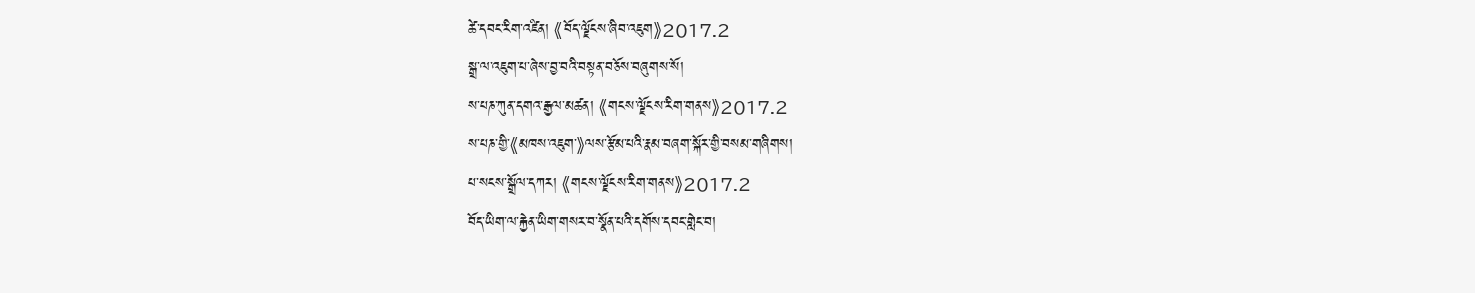ཚེ་དབང་རིག་འཛིན། 《བོད་ལྗོངས་ཞིབ་འཇུག》2017.2
སྒྲ་ལ་འཇུག་པ་ཞེས་བྱ་བའི་བསྟན་བཅོས་བཞུགས་སོ།
ས་པཎ་ཀུན་དགའ་རྒྱལ་མཚན། 《གངས་ལྗོངས་རིག་གནས》2017.2
ས་པཎ་གྱི་《མཁས་འཇུག་》ལས་རྩོམ་པའི་རྣམ་བཞག་སྐོར་གྱི་བསམ་གཞིགས།
པ་སངས་སྒྲོལ་དཀར། 《གངས་ལྗོངས་རིག་གནས》2017.2
བོད་ཡིག་ལ་རྐྱེན་ཡིག་གསར་བ་སྣོན་པའི་དགོས་དབང་གླེང་བ།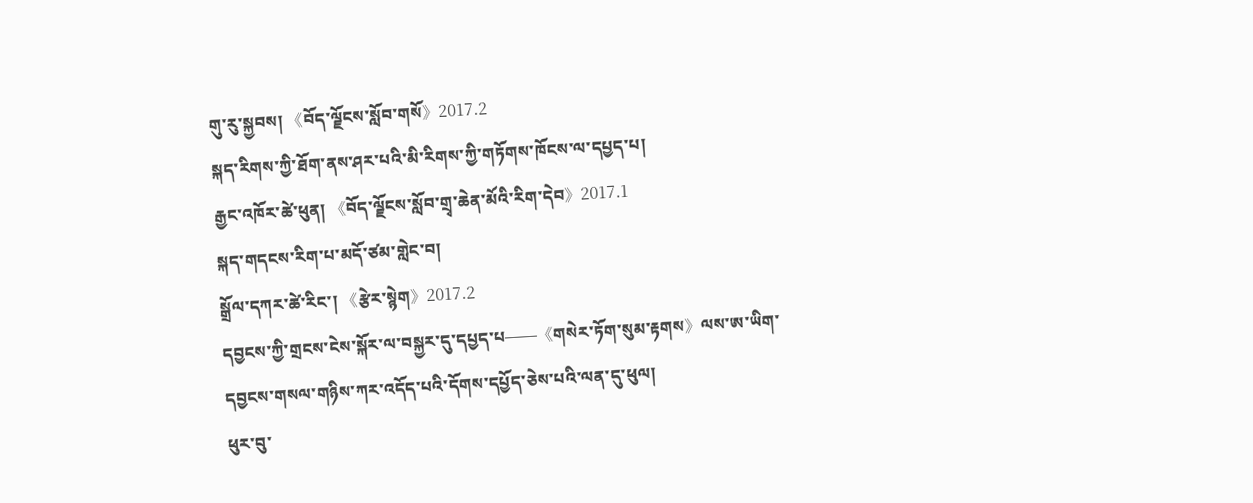གུ་རུ་སྐྱབས། 《བོད་ལྗོངས་སློབ་གསོ》2017.2
སྐད་རིགས་ཀྱི་ཐོག་ནས་ཤར་པའི་མི་རིགས་ཀྱི་གཏོགས་ཁོངས་ལ་དཔྱད་པ།
རྒྱང་འཁོར་ཚེ་ཕུན། 《བོད་ལྗོངས་སློབ་གྲྭ་ཆེན་མོའི་རིག་དེབ》2017.1
སྐད་གདངས་རིག་པ་མདོ་ཙམ་གླེང་བ།
སྒྲོལ་དཀར་ཚེ་རིང་། 《རྩེར་སྙེག》2017.2
དབྱངས་ཀྱི་གྲངས་ངེས་སྐོར་ལ་བསྐྱར་དུ་དཔྱད་པ——《གསེར་ཏོག་སུམ་རྟགས》ལས་ཨ་ཡིག་དབྱངས་གསལ་གཉིས་ཀར་འདོད་པའི་དོགས་དཔྱོད་ཅེས་པའི་ལན་དུ་ཕུལ།
ཕུར་བུ་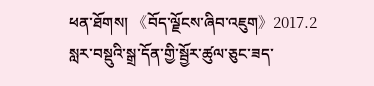ཕན་ཐོགས། 《བོད་ལྗོངས་ཞིབ་འཇུག》2017.2
སླར་བསྡུའི་སྒྲ་དོན་གྱི་སྦྱོར་ཚུལ་ཅུང་ཟད་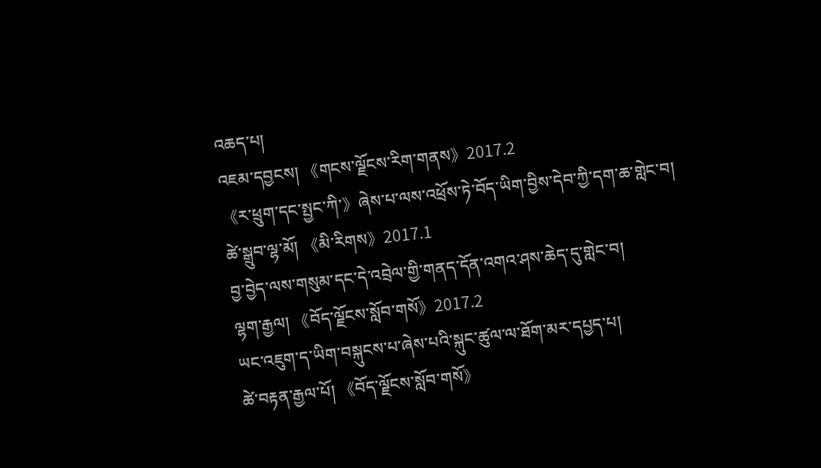འཆད་པ།
འཇམ་དབྱངས། 《གངས་ལྗོངས་རིག་གནས》2017.2
《ར་ཕྲུག་དང་སྤྱང་ཀི་》ཞེས་པ་ལས་འཕྲོས་ཏེ་བོད་ཡིག་བྱིས་དེབ་ཀྱི་དག་ཆ་གླེང་བ།
ཚེ་སྒྲུབ་ལྷ་མོ། 《མི་རིགས》2017.1
བྱ་བྱེད་ལས་གསུམ་དང་དེ་འབྲེལ་གྱི་གནད་དོན་འགའ་ཤས་ཆེད་དུ་གླེང་བ།
ལྷག་རྒྱལ། 《བོད་ལྗོངས་སློབ་གསོ》2017.2
ཡང་འཇུག་ད་ཡིག་བསྐུངས་པ་ཞེས་པའི་སྐུང་ཚུལ་ལ་ཐོག་མར་དཔྱད་པ།
ཚེ་བརྟན་རྒྱལ་པོ། 《བོད་ལྗོངས་སློབ་གསོ》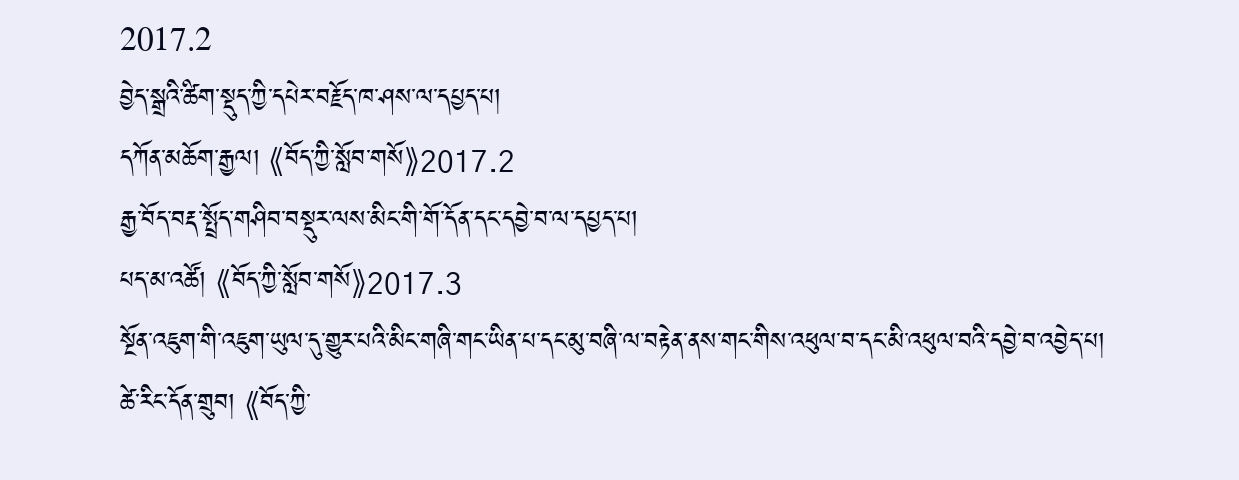2017.2
བྱེད་སྒྲའི་ཚིག་སྡུད་ཀྱི་དཔེར་བརྗོད་ཁ་ཤས་ལ་དཔྱད་པ།
དཀོན་མཆོག་རྒྱལ། 《བོད་ཀྱི་སློབ་གསོ》2017.2
རྒྱ་བོད་བརྡ་སྤྲོད་གཤིབ་བསྡུར་ལས་མིང་གི་གོ་དོན་དང་དབྱེ་བ་ལ་དཔྱད་པ།
པད་མ་འཚོ། 《བོད་ཀྱི་སློབ་གསོ》2017.3
སྔོན་འཇུག་གི་འཇུག་ཡུལ་དུ་གྱུར་པའི་མིང་གཞི་གང་ཡིན་པ་དང་མུ་བཞི་ལ་བརྟེན་ནས་གང་གིས་འཕུལ་བ་དང་མི་འཕུལ་བའི་དབྱེ་བ་འབྱེད་པ།
ཚེ་རིང་དོན་གྲུབ། 《བོད་ཀྱི་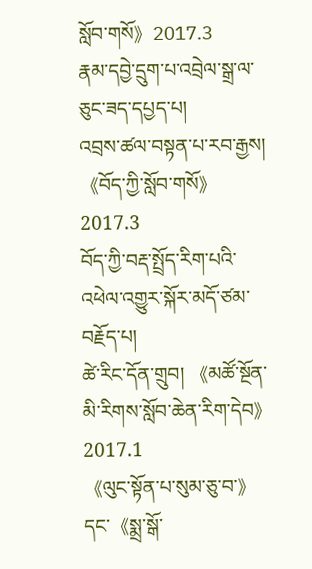སློབ་གསོ》2017.3
རྣམ་དབྱེ་དྲུག་པ་འབྲེལ་སྒྲ་ལ་ཅུང་ཟད་དཔྱད་པ།
འབྲས་ཚལ་བསྟན་པ་རབ་རྒྱས། 《བོད་ཀྱི་སློབ་གསོ》2017.3
བོད་ཀྱི་བརྡ་སྤྲོད་རིག་པའི་འཕེལ་འགྱུར་སྐོར་མདོ་ཙམ་བརྗོད་པ།
ཚེ་རིང་དོན་གྲུབ། 《མཚོ་སྔོན་མི་རིགས་སློབ་ཆེན་རིག་དེབ》2017.1
《ལུང་སྟོན་པ་སུམ་ཅུ་བ་》དང་《སྨྲ་སྒོ་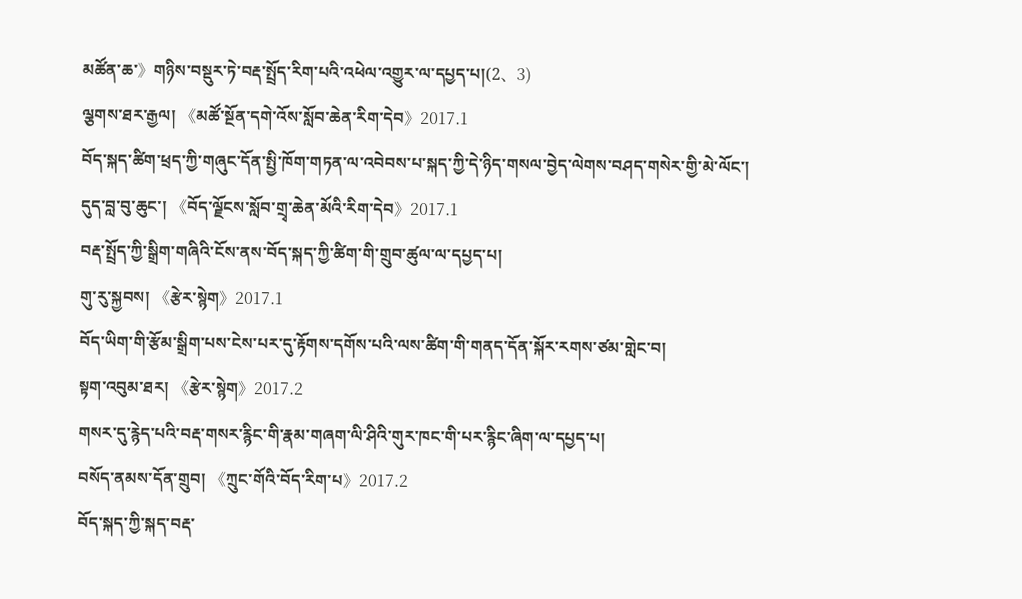མཚོན་ཆ་》གཉིས་བསྡུར་ཏེ་བརྡ་སྤྲོད་རིག་པའི་འཕེལ་འགྱུར་ལ་དཔྱད་པ།(2、3)
ལྕགས་ཐར་རྒྱལ། 《མཚོ་སྔོན་དགེ་འོས་སློབ་ཆེན་རིག་དེབ》2017.1
བོད་སྐད་ཚིག་ཕྲད་ཀྱི་གཞུང་དོན་སྤྱི་ཁོག་གཏན་ལ་འབེབས་པ་སྐད་ཀྱི་དེ་ཉིད་གསལ་བྱེད་ལེགས་བཤད་གསེར་གྱི་མེ་ལོང་།
དུད་བླ་བུ་ཆུང་། 《བོད་ལྗོངས་སློབ་གྲྭ་ཆེན་མོའི་རིག་དེབ》2017.1
བརྡ་སྤྲོད་ཀྱི་སྒྲིག་གཞིའི་ངོས་ནས་བོད་སྐད་ཀྱི་ཚིག་གི་གྲུབ་ཚུལ་ལ་དཔྱད་པ།
གུ་རུ་སྐྱབས། 《རྩེར་སྙེག》2017.1
བོད་ཡིག་གི་རྩོམ་སྒྲིག་པས་ངེས་པར་དུ་རྟོགས་དགོས་པའི་ལས་ཚིག་གི་གནད་དོན་སྐོར་རགས་ཙམ་གླེང་བ།
སྟག་འབུམ་ཐར། 《རྩེར་སྙེག》2017.2
གསར་དུ་རྙེད་པའི་བརྡ་གསར་རྙིང་གི་རྣམ་གཞག་ལི་ཤིའི་གུར་ཁང་གི་པར་རྙིང་ཞིག་ལ་དཔྱད་པ།
བསོད་ནམས་དོན་གྲུབ། 《ཀྲུང་གོའི་བོད་རིག་པ》2017.2
བོད་སྐད་ཀྱི་སྐད་བརྡ་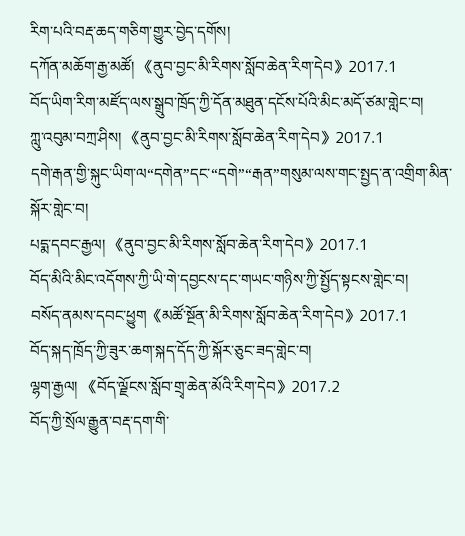རིག་པའི་བརྡ་ཆད་གཅིག་གྱུར་བྱེད་དགོས།
དཀོན་མཆོག་རྒྱ་མཚོ། 《ནུབ་བྱང་མི་རིགས་སློབ་ཆེན་རིག་དེབ》2017.1
བོད་ཡིག་རིག་མཛོད་ལས་སྒྲུབ་ཁྲོད་ཀྱི་དོན་མཐུན་དངོས་པོའི་མིང་མདོ་ཙམ་གླེང་བ།
ཀླུ་འབུམ་བཀྲ་ཤིས། 《ནུབ་བྱང་མི་རིགས་སློབ་ཆེན་རིག་དེབ》2017.1
དགེ་རྒན་གྱི་སྐུང་ཡིག་ལ“དགེན”དང་“དགེ”“རྒན”གསུམ་ལས་གང་སྤྱད་ན་འགྲིག་མིན་སྐོར་གླེང་བ།
པདྨ་དབང་རྒྱལ། 《ནུབ་བྱང་མི་རིགས་སློབ་ཆེན་རིག་དེབ》2017.1
བོད་མིའི་མིང་འདོགས་ཀྱི་ཡི་གེ་དབྱངས་དང་གཡང་གཉིས་ཀྱི་སྤྱོད་སྟངས་གླེང་བ།
བསོད་ནམས་དབང་ཕྱུག《མཚོ་སྔོན་མི་རིགས་སློབ་ཆེན་རིག་དེབ》2017.1
བོད་སྐད་ཁྲོད་ཀྱི་ཟུར་ཆག་སྐད་དོད་ཀྱི་སྐོར་ཅུང་ཟད་གླེང་བ།
ལྷག་རྒྱལ། 《བོད་ལྗོངས་སློབ་གྲྭ་ཆེན་མོའི་རིག་དེབ》2017.2
བོད་ཀྱི་སྲོལ་རྒྱུན་བརྡ་དག་གི་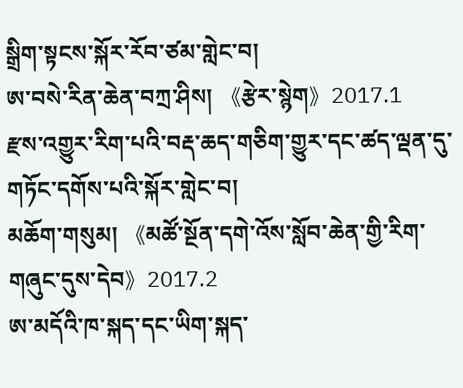སྒྲིག་སྟངས་སྐོར་རོབ་ཙམ་གླེང་བ།
ཨ་བསེ་རིན་ཆེན་བཀྲ་ཤིས། 《རྩེར་སྙེག》2017.1
རྫས་འགྱུར་རིག་པའི་བརྡ་ཆད་གཅིག་གྱུར་དང་ཚད་ལྡན་དུ་གཏོང་དགོས་པའི་སྐོར་གླེང་བ།
མཆོག་གསུམ། 《མཚོ་སྔོན་དགེ་འོས་སློབ་ཆེན་གྱི་རིག་གཞུང་དུས་དེབ》2017.2
ཨ་མདོའི་ཁ་སྐད་དང་ཡིག་སྐད་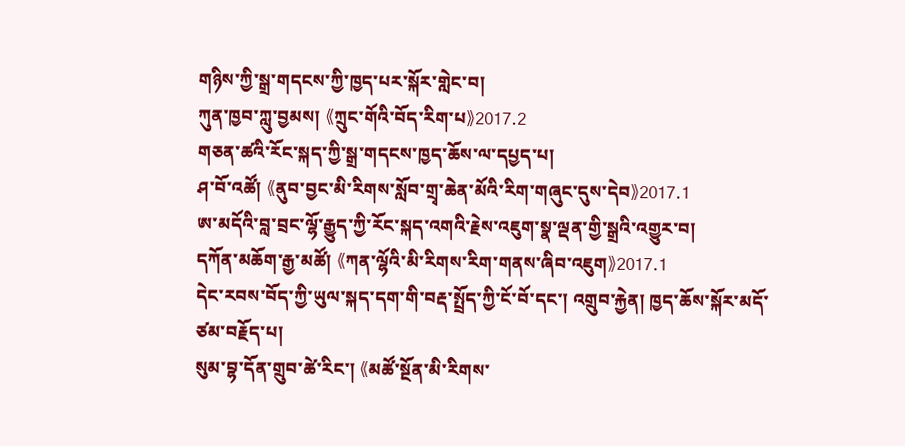གཉིས་ཀྱི་སྒྲ་གདངས་ཀྱི་ཁྱད་པར་སྐོར་གླེང་བ།
ཀུན་ཁྱབ་ཀླུ་བྱམས། 《ཀྲུང་གོའི་བོད་རིག་པ》2017.2
གཅན་ཚའི་རོང་སྐད་ཀྱི་སྒྲ་གདངས་ཁྱད་ཆོས་ལ་དཔྱད་པ།
ཤ་བོ་འཚོ། 《ནུབ་བྱང་མི་རིགས་སློབ་གྲྭ་ཆེན་མོའི་རིག་གཞུང་དུས་དེབ》2017.1
ཨ་མདོའི་བླ་བྲང་ལྷོ་རྒྱུད་ཀྱི་རོང་སྐད་འགའི་རྗེས་འཇུག་སྣ་ལྡན་གྱི་སྒྲའི་འགྱུར་བ།
དཀོན་མཆོག་རྒྱ་མཚོ། 《ཀན་ལྷོའི་མི་རིགས་རིག་གནས་ཞིབ་འཇུག》2017.1
དེང་རབས་བོད་ཀྱི་ཡུལ་སྐད་དག་གི་བརྡ་སྤྲོད་ཀྱི་ངོ་བོ་དང་། འགྲུབ་རྐྱེན། ཁྱད་ཆོས་སྐོར་མདོ་ཙམ་བརྗོད་པ།
སུམ་བྷ་དོན་གྲུབ་ཚེ་རིང་། 《མཚོ་སྔོན་མི་རིགས་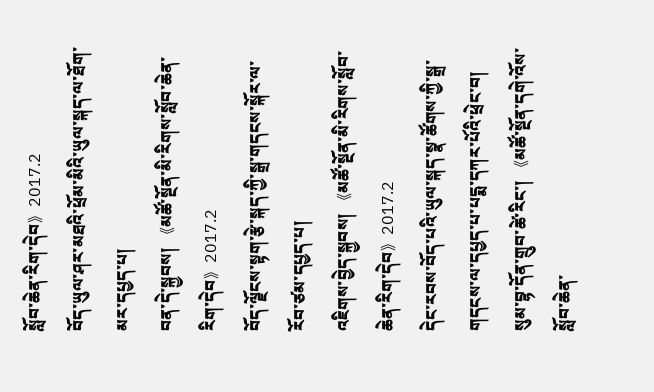སློབ་ཆེན་རིག་དེབ》2017.2
བོད་ཡུལ་ཤར་མཐའི་ཕྲོམ་མིའི་ཡུལ་སྐད་ལ་ཐོག་མར་དཔྱད་པ།
བན་དེ་སྐྱབས། 《མཚོ་སྔོན་མི་རིགས་སློབ་ཆེན་རིག་དེབ》2017.2
བོད་ལྗོངས་སྟག་རྩེ་སྐད་ཀྱི་སྒྲ་གདངས་སྐོར་ལ་རོབ་ཙམ་དཔྱད་པ།
འཇིགས་བྱེད་སྐྱབས། 《མཚོ་སྔོན་མི་རིགས་སློབ་ཆེན་རིག་དེབ》2017.2
དེང་རབས་བོད་པའི་ཡུལ་སྐད་སྣ་ཚོགས་ཀྱི་སྒྲ་གདངས་ལ་དཔྱད་པ་པདྨ་དཀར་པོའི་ཕྲེང་བ།
སུམ་བྷ་དོན་གྲུབ་ཚེ་རིང་། 《མཚོ་སྔོན་དགེ་འོས་སློབ་ཆེན་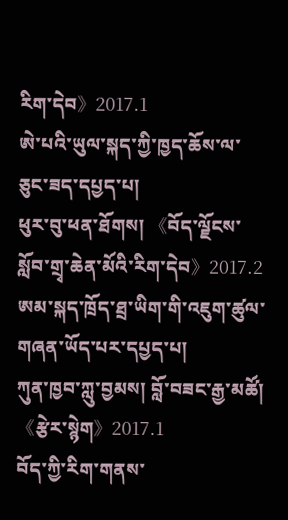རིག་དེབ》2017.1
ཨེ་པའི་ཡུལ་སྐད་ཀྱི་ཁྱད་ཆོས་ལ་ཅུང་ཟད་དཔྱད་པ།
ཕུར་བུ་ཕན་ཐོགས། 《བོད་ལྗོངས་སློབ་གྲྭ་ཆེན་མོའི་རིག་དེབ》2017.2
ཨམ་སྐད་ཁྲོད་ཐྲ་ཡིག་གི་འཇུག་ཚུལ་གཞན་ཡོད་པར་དཔྱད་པ།
ཀུན་ཁྱབ་ཀླུ་བྱམས། བློ་བཟང་རྒྱ་མཚོ། 《རྩེར་སྙེག》2017.1
བོད་ཀྱི་རིག་གནས་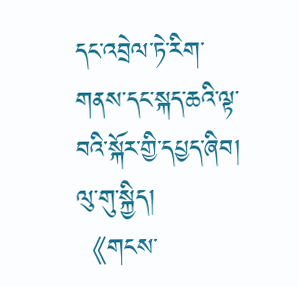དང་འབྲེལ་ཏེ་རིག་གནས་དང་སྐད་ཆའི་ལྟ་བའི་སྐོར་གྱི་དཔྱད་ཞིབ།
ལུ་གུ་སྐྱིད། 《གངས་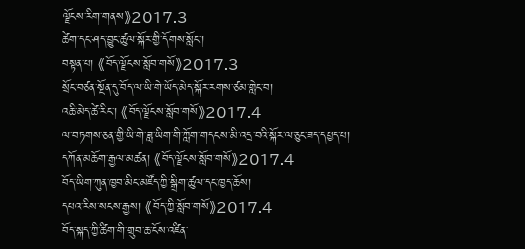ལྗོངས་རིག་གནས》2017.3
ཚེག་དང་ཤད་བྱུང་ཚུལ་སྐོར་གྱི་དོགས་སློང་།
བསྟན་པ། 《བོད་ལྗོངས་སློབ་གསོ》2017.3
སྲོང་བཙན་སྔོན་དུ་བོད་ལ་ཡི་གེ་ཡོད་མེད་སྐོར་རགས་ཙམ་གླེང་བ།
འཆི་མེད་ཚེ་རིང་། 《བོད་ལྗོངས་སློབ་གསོ》2017.4
ལ་བཏགས་ཅན་གྱི་ཡི་གེ་ཟླ་ཡིག་གི་ཀློག་གདངས་མི་འདྲ་བའི་སྐོར་ལ་ཅུང་ཟད་དཔྱད་པ།
དཀོན་མཆོག་རྒྱལ་མཚན། 《བོད་ལྗོངས་སློབ་གསོ》2017.4
བོད་ཡིག་ཀུན་ཁྱབ་མིང་མཛོད་ཀྱི་སྒྲིག་ཚུལ་དང་ཁྱད་ཆོས།
དཔའ་རིས་སངས་རྒྱས། 《བོད་ཀྱི་སློབ་གསོ》2017.4
བོད་སྐད་ཀྱི་ཚིག་གི་གྲུབ་ཆ་ངོས་འཛིན་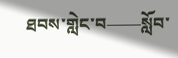ཐབས་གླེང་བ——སློབ་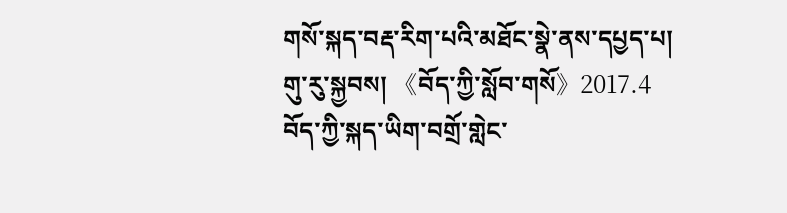གསོ་སྐད་བརྡ་རིག་པའི་མཐོང་སྣེ་ནས་དཔྱད་པ།
གུ་རུ་སྐྱབས། 《བོད་ཀྱི་སློབ་གསོ》2017.4
བོད་ཀྱི་སྐད་ཡིག་བགྲོ་གླེང་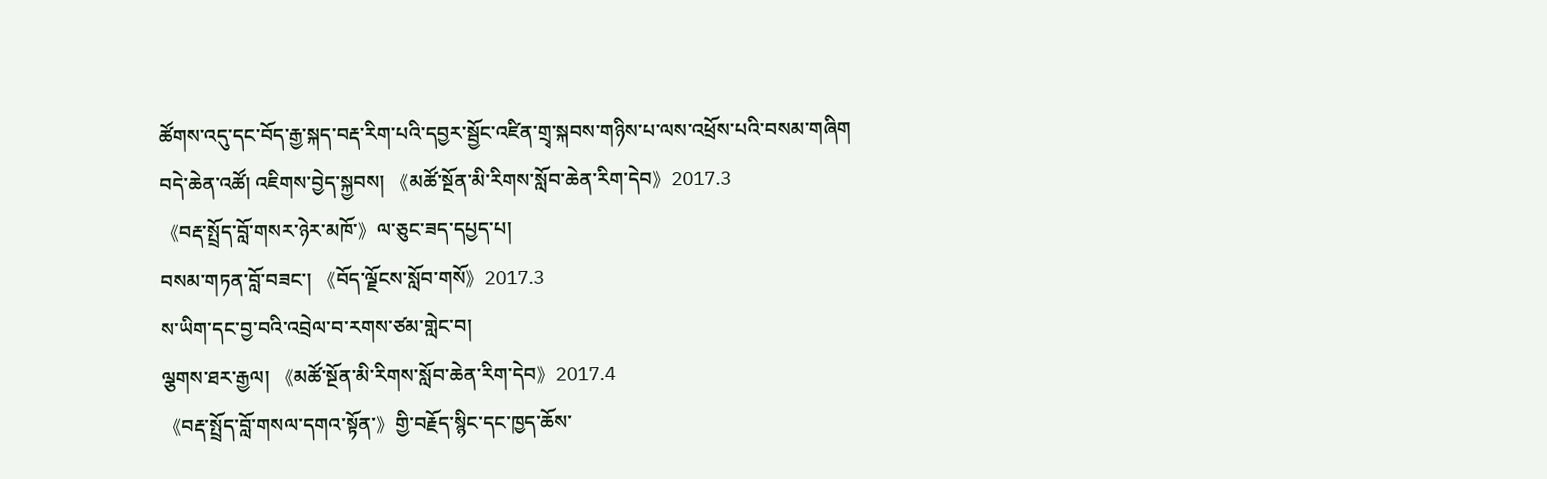ཚོགས་འདུ་དང་བོད་རྒྱ་སྐད་བརྡ་རིག་པའི་དབྱར་སྦྱོང་འཛིན་གྲྭ་སྐབས་གཉིས་པ་ལས་འཕྲོས་པའི་བསམ་གཞིག
བདེ་ཆེན་འཚོ། འཇིགས་བྱེད་སྐྱབས། 《མཚོ་སྔོན་མི་རིགས་སློབ་ཆེན་རིག་དེབ》2017.3
《བརྡ་སྤྲོད་བློ་གསར་ཉེར་མཁོ་》ལ་ཅུང་ཟད་དཔྱད་པ།
བསམ་གཏན་བློ་བཟང་། 《བོད་ལྗོངས་སློབ་གསོ》2017.3
ས་ཡིག་དང་བྱ་བའི་འབྲེལ་བ་རགས་ཙམ་གླེང་བ།
ལྕགས་ཐར་རྒྱལ། 《མཚོ་སྔོན་མི་རིགས་སློབ་ཆེན་རིག་དེབ》2017.4
《བརྡ་སྤྲོད་བློ་གསལ་དགའ་སྟོན་》གྱི་བརྗོད་སྙིང་དང་ཁྱད་ཆོས་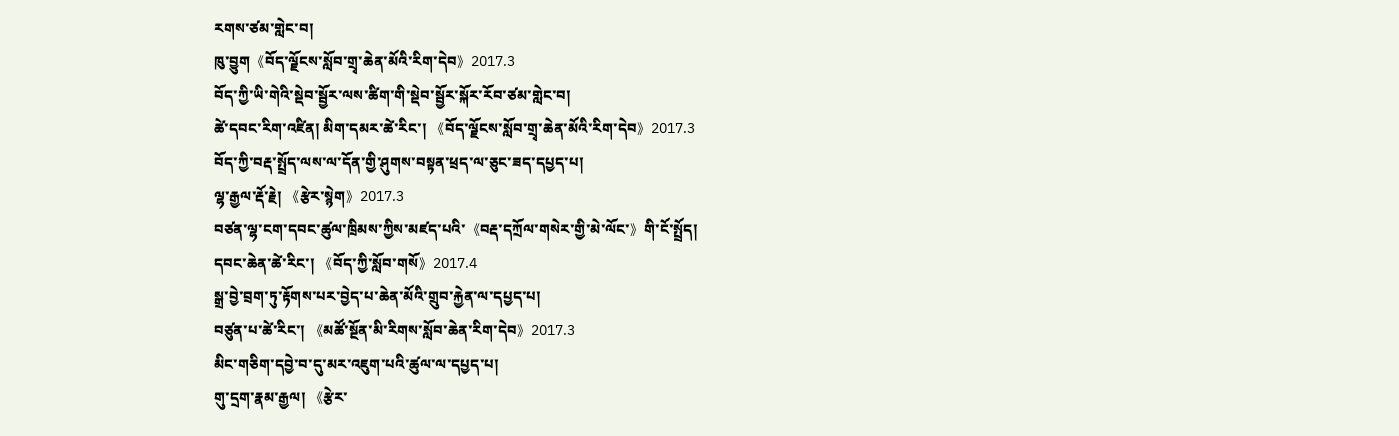རགས་ཙམ་གླེང་བ།
ཁུ་བྱུག《བོད་ལྗོངས་སློབ་གྲྭ་ཆེན་མོའི་རིག་དེབ》2017.3
བོད་ཀྱི་ཡི་གེའི་སྡེབ་སྦྱོར་ལས་ཚིག་གི་སྡེབ་སྦྱོར་སྐོར་རོབ་ཙམ་གླེང་བ།
ཚེ་དབང་རིག་འཛིན། མིག་དམར་ཚེ་རིང་། 《བོད་ལྗོངས་སློབ་གྲྭ་ཆེན་མོའི་རིག་དེབ》2017.3
བོད་ཀྱི་བརྡ་སྤྲོད་ལས་ལ་དོན་གྱི་ཤུགས་བསྟན་ཕྲད་ལ་ཅུང་ཟད་དཔྱད་པ།
ལྷ་རྒྱལ་རྡོ་རྗེ། 《རྩེར་སྙེག》2017.3
བཙན་ལྷ་ངག་དབང་ཚུལ་ཁྲིམས་ཀྱིས་མཛད་པའི་《བརྡ་དཀྲོལ་གསེར་གྱི་མེ་ལོང་》གི་ངོ་སྤྲོད།
དབང་ཆེན་ཚེ་རིང་། 《བོད་ཀྱི་སློབ་གསོ》2017.4
སྒྲ་བྱེ་བྲག་ཏུ་རྟོགས་པར་བྱེད་པ་ཆེན་མོའི་གྲུབ་རྐྱེན་ལ་དཔྱད་པ།
བཙུན་པ་ཚེ་རིང་། 《མཚོ་སྔོན་མི་རིགས་སློབ་ཆེན་རིག་དེབ》2017.3
མིང་གཅིག་དབྱེ་བ་དུ་མར་འཇུག་པའི་ཚུལ་ལ་དཔྱད་པ།
གུ་དྲག་རྣམ་རྒྱལ། 《རྩེར་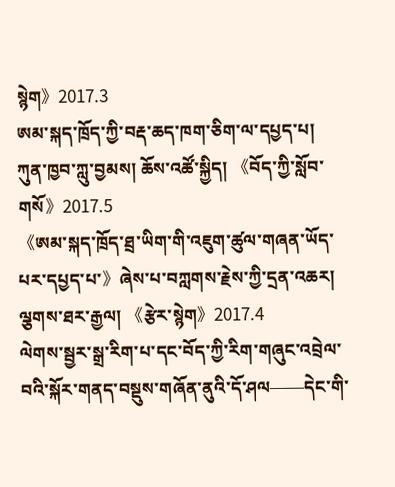སྙེག》2017.3
ཨམ་སྐད་ཁྲོད་ཀྱི་བརྡ་ཆད་ཁག་ཅིག་ལ་དཔྱད་པ།
ཀུན་ཁྱབ་ཀླུ་བྱམས། ཆོས་འཚོ་སྐྱིད། 《བོད་ཀྱི་སློབ་གསོ》2017.5
《ཨམ་སྐད་ཁྲོད་ཐྲ་ཡིག་གི་འཇུག་ཚུལ་གཞན་ཡོད་པར་དཔྱད་པ་》ཞེས་པ་བཀླགས་རྗེས་ཀྱི་དྲན་འཆར།
ལྕགས་ཐར་རྒྱལ། 《རྩེར་སྙེག》2017.4
ལེགས་སྦྱར་སྒྲ་རིག་པ་དང་བོད་ཀྱི་རིག་གཞུང་འབྲེལ་བའི་སྐོར་གནད་བསྡུས་གཞོན་ནུའི་དོ་ཤལ——དེང་གི་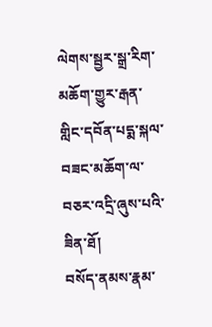ལེགས་སྦྱར་སྒྲ་རིག་མཆོག་གྱུར་རྒན་གླིང་དབོན་པདྨ་སྐལ་བཟང་མཆོག་ལ་བཅར་འདྲི་ཞུས་པའི་ཟིན་ཐོ།
བསོད་ནམས་རྣམ་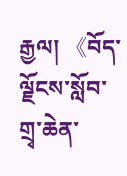རྒྱལ། 《བོད་ལྗོངས་སློབ་གྲྭ་ཆེན་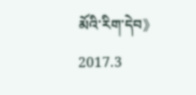མོའི་རིག་དེབ》2017.3